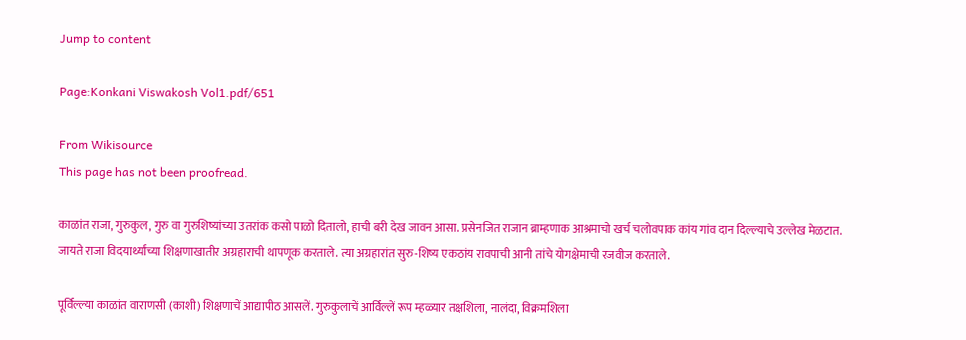Jump to content

Page:Konkani Viswakosh Vol1.pdf/651

From Wikisource
This page has not been proofread.

काळांत राजा, गुरुकुल, गुरु वा गुरुशिष्यांच्या उतरांक कसो पाळो दितालो, हाची बरी देख जावन आसा. प्रसेनजित राजान ब्राम्हणाक आश्रमाचो खर्च चलोवपाक कांय गांव दान दिल्ल्याचे उल्लेख मेळटात. जायते राजा विदयार्थ्यांच्या शिक्षणाखातीर अग्रहाराची थापणूक करताले. त्या अग्रहारांत सुरु-शिष्य एकठांय रावपाची आनी तांचे योगक्षेमाची रजवीज करताले.

पूर्विल्ल्या काळांत वाराणसी (काशी) शिक्षणाचें आद्यापीठ आसलें. गुरुकुलाचें आर्विल्लें रूप म्हळ्यार तक्षशिला, नालंदा, विक्रमशिला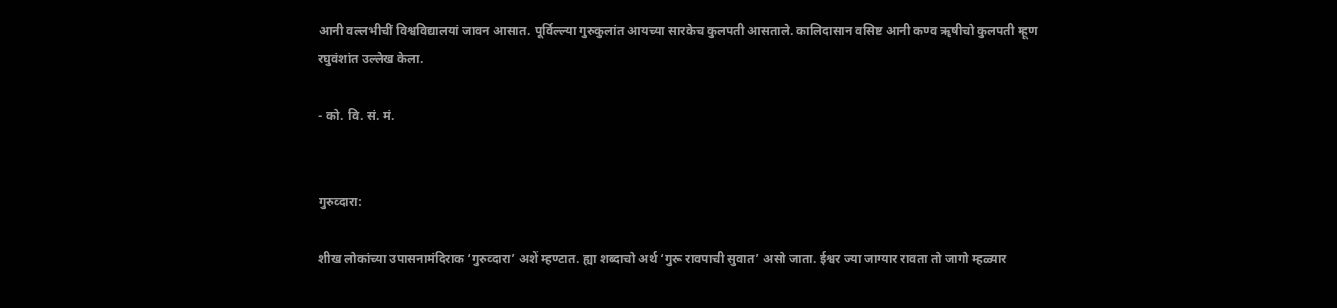आनी वल्लभीचीं विश्वविद्यालयां जावन आसात. पूर्विल्ल्या गुरुकुलांत आयच्या सारकेच कुलपती आसताले. कालिदासान वसिष्ट आनी कण्व ॠषीचो कुलपती म्हूण रघुवंशांत उल्लेख केला.

- को. वि. सं. मं.


गुरुव्दारा:

शीख लोकांच्या उपासनामंदिराक ‘गुरुव्दारा’ अशें म्हण्टात. ह्या शब्दाचो अर्थ ‘गुरू रावपाची सुवात’ असो जाता. ईश्वर ज्या जाग्यार रावता तो जागो म्हळ्यार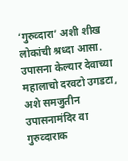‘गुरुव्दारा’ अशी शीख लोकांची श्रध्दा आसा. उपासना केल्यार देवाच्या महालाचो दरवटो उगडटा, अशे समजुतीन उपासनामंदिर वा गुरुव्दाराक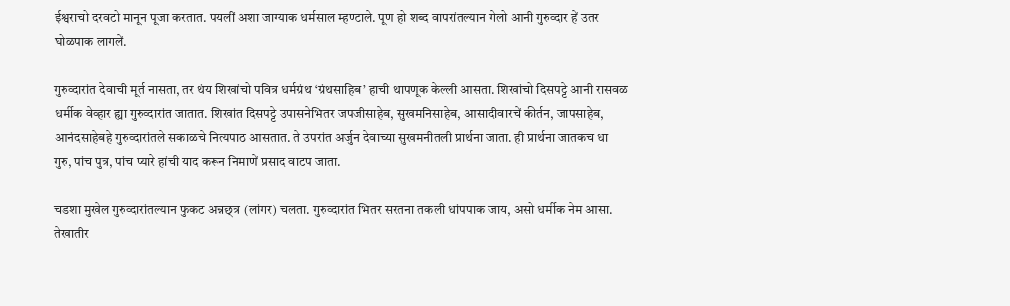ईश्वराचो दरवटो मानून पूजा करतात. पयलीं अशा जाग्याक धर्मसाल म्हण्टाले. पूण हो शब्द वापरांतल्यान गेलो आनी गुरुव्दार हें उतर घोळपाक लागलें.

गुरुव्दारांत देवाची मूर्त नासता, तर थंय शिखांचो पवित्र धर्मग्रंथ ‘ग्रंथसाहिब’ हाची थापणूक केल्ली आसता. शिखांचो दिसपट्टे आनी रासवळ धर्मीक वेव्हार ह्या गुरुव्दारांत जातात. शिखांत दिसपट्टे उपासनेभितर जपजीसाहेब, सुखमनिसाहेब, आसादीवारचें कीर्तन, जापसाहेब, आनंदसाहेबहे गुरुव्दारांतले सकाळचे नित्यपाठ आसतात. ते उपरांत अर्जुन देवाच्या सुखमनीतली प्रार्थना जाता. ही प्रार्थना जातकच धा गुरु, पांच पुत्र, पांच प्यारे हांची याद करून निमाणें प्रसाद वाटप जाता.

चडशा मुखेल गुरुव्दारांतल्यान फुकट अन्नछ्त्र (लांगर) चलता. गुरुव्दारांत भितर सरतना तकली धांपपाक जाय, असो धर्मीक नेम आसा. तेखातीर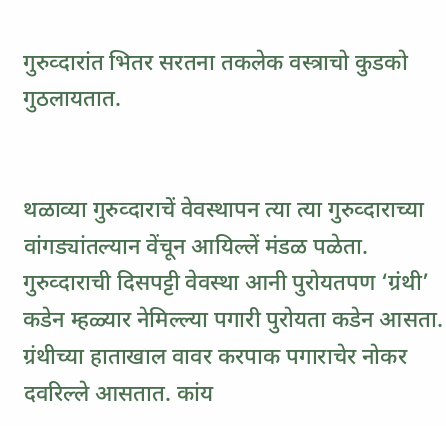गुरुव्दारांत भितर सरतना तकलेक वस्त्राचो कुडको गुठलायतात.


थळाव्या गुरुव्दाराचें वेवस्थापन त्या त्या गुरुव्दाराच्या वांगड्यांतल्यान वेंचून आयिल्लें मंडळ पळेता. गुरुव्दाराची दिसपट्टी वेवस्था आनी पुरोयतपण ‘ग्रंथी’ कडेन म्हळ्यार नेमिल्ल्या पगारी पुरोयता कडेन आसता. ग्रंथीच्या हाताखाल वावर करपाक पगाराचेर नोकर दवरिल्ले आसतात. कांय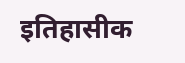इतिहासीक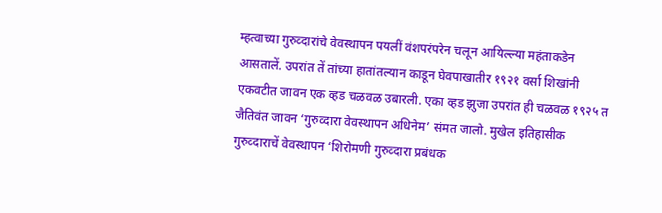म्हत्वाच्या गुरुव्दारांचे वेवस्थापन पयलीं वंशपरंपरेन चलून आयिल्ल्या महंताकडेन आसतालें. उपरांत तें तांच्या हातांतल्यान काडून घेवपाखातीर १९२१ वर्सा शिखांनी एकवटीत जावन एक व्हड चळवळ उबारली. एका व्हड झुजा उपरांत ही चळवळ १९२५ त जैतिवंत जावन ‘गुरुव्दारा वेवस्थापन अधिनेम’ संमत जालो. मुखेल इतिहासीक गुरुव्दाराचें वेवस्थापन ‘शिरोमणी गुरुव्दारा प्रबंधक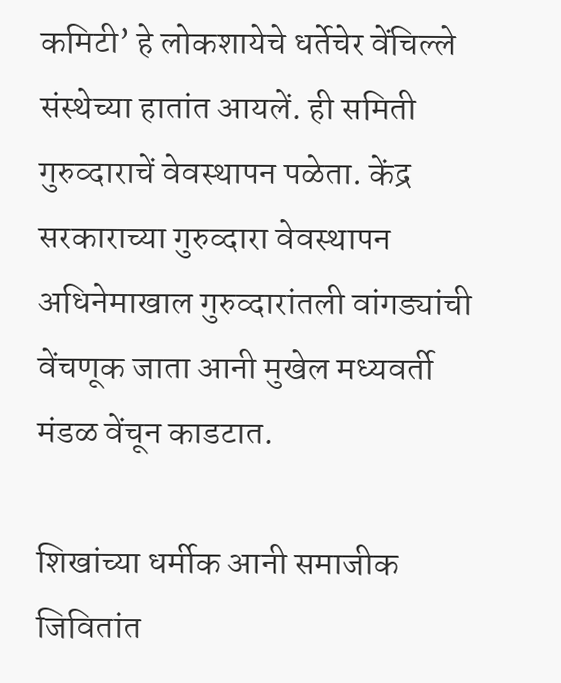कमिटी’ हे लोकशायेचे धर्तेचेर वेंचिल्ले संस्थेच्या हातांत आयलें. ही समिती गुरुव्दाराचें वेवस्थापन पळेता. केंद्र सरकाराच्या गुरुव्दारा वेवस्थापन अधिनेमाखाल गुरुव्दारांतली वांगड्यांची वेंचणूक जाता आनी मुखेल मध्यवर्ती मंडळ वेंचून काडटात.

शिखांच्या धर्मीक आनी समाजीक जिवितांत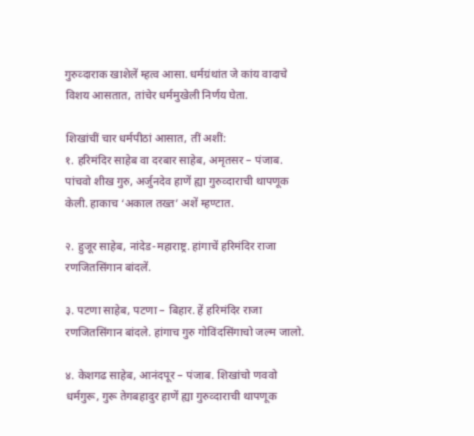गुरुव्दाराक खाशेलें म्हत्व आसा. धर्मग्रंथांत जे कांय वादाचे विशय आसतात, तांचेर धर्ममुखेली निर्णय घेता.

शिखांचीं चार धर्मपीठां आसात, तीं अशीं:
१. हरिमंदिर साहेब वा दरबार साहेब, अमृतसर – पंजाब. पांचवो शीख गुरु, अर्जुनदेव हाणें ह्या गुरुव्दाराची थापणूक केली. हाकाच ‘अकाल तख्त’ अशें म्हण्टात.

२. हुजूर साहेब, नांदेड-महाराष्ट्र. हांगाचें हरिमंदिर राजा रणजितसिंगान बांदलें.

३. पटणा साहेब, पटणा – बिहार. हें हरिमंदिर राजा रणजितसिंगान बांदले. हांगाच गुरु गोविंदसिंगाचो जल्म जालो.

४. केशगढ साहेब, आनंदपूर – पंजाब. शिखांचो णववो धर्मगुरू, गुरू तेगबहादुर हाणें ह्या गुरुव्दाराची थापणूक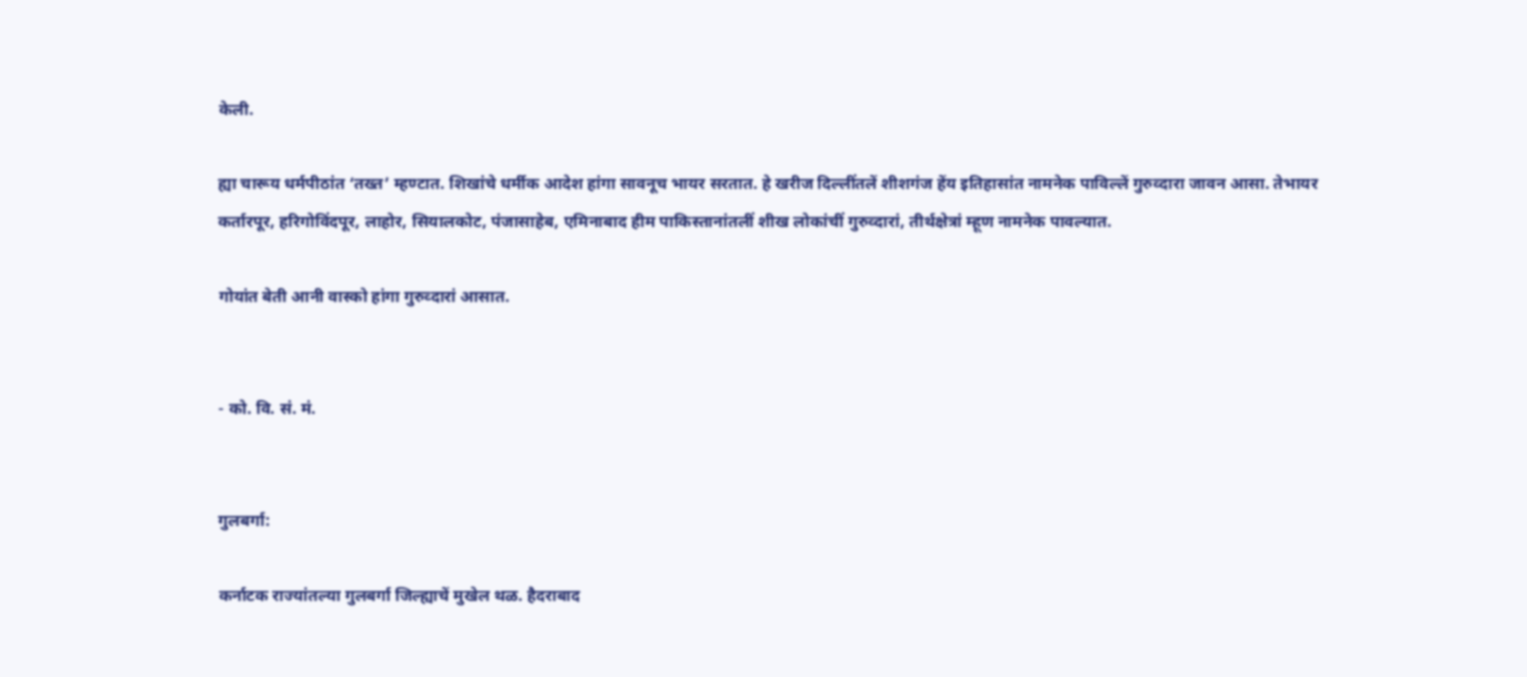केली.

ह्या चारूय धर्मपीठांत ‘तख्त’ म्हण्टात. शिखांचे धर्मीक आदेश हांगा सावनूच भायर सरतात. हे खरीज दिल्लींतलें शीशगंज हेंय इतिहासांत नामनेक पाविल्लें गुरुव्दारा जावन आसा. तेभायर कर्तारपूर, हरिगोविंदपूर, लाहोर, सियालकोट, पंजासाहेब, एमिनाबाद हीम पाकिस्तानांतलीं शीख लोकांचीं गुरुव्दारां, तीर्थक्षेत्रां म्हूण नामनेक पावल्यात.

गोयांत बेती आनी वास्को हांगा गुरुव्दारां आसात.


- को. वि. सं. मं.


गुलबर्गा:

कर्नाटक राज्यांतल्या गुलबर्गा जिल्ह्याचें मुखेल थळ. हैदराबाद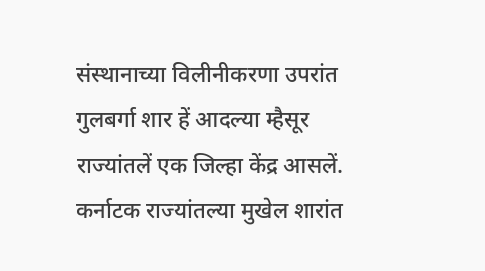संस्थानाच्या विलीनीकरणा उपरांत गुलबर्गा शार हें आदल्या म्हैसूर राज्यांतलें एक जिल्हा केंद्र आसलें. कर्नाटक राज्यांतल्या मुखेल शारांत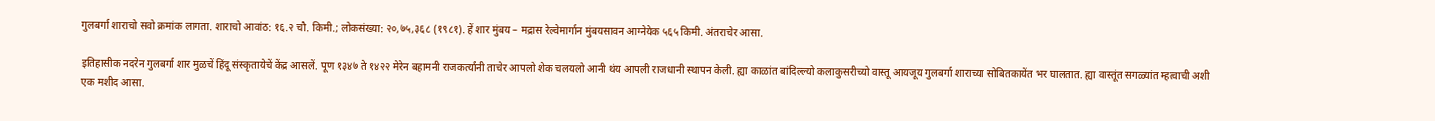गुलबर्गा शाराचो सवो क्रमांक लागता. शाराचो आवांठ: १६.२ चौ. किमी.; लोकसंख्या: २०,७५,३६८ (१९८१). हें शार मुंबय – मद्रास रेल्वेमार्गान मुंबयसावन आग्नेयेक ५६५ किमी. अंतराचेर आसा.

इतिहासीक नदरेन गुलबर्गा शार मुळचें हिंदू संस्कृतायेचें केंद्र आसलें. पूण १३४७ ते १४२२ मेरेन बहामनी राजकर्त्यांनी ताचेर आपलो शेक चलयलो आनी थंय आपली राजधानी स्थापन केली. ह्या काळांत बांदिल्ल्यो कलाकुसरीच्यो वास्तू आयजूय गुलबर्गा शाराच्या सोबितकायेंत भर घालतात. ह्या वास्तूंत सगळ्यांत म्हत्वाची अशी एक मशीद आसा.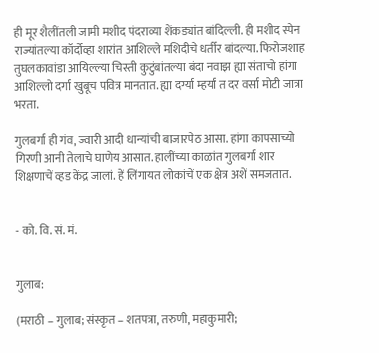ही मूर शैलींतली जामी मशीद पंदराव्या शेंकड्यांत बांदिल्ली. ही मशीद स्पेन राज्यांतल्या कॉर्दोव्हा शारांत आशिल्ले मशिदीचे धर्तीर बांदल्या. फिरोजशाह तुघलकावांडा आयिल्ल्या चिस्ती कुटुंबांतल्या बंदा नवाझ ह्या संताचो हांगा आशिल्लो दर्गा खुबूच पवित्र मानतात. ह्या दर्ग्या म्हर्यां त दर वर्सा मोटी जात्रा भरता.

गुलबर्गा ही गंव, ज्वारी आदी धान्यांची बाजारपेठ आसा. हांगा कापसाच्यो गिरणी आनी तेलाचे घाणेय आसात. हालींच्या काळांत गुलबर्गा शार शिक्षणाचें व्हड केंद्र जालां. हें लिंगायत लोकांचें एक क्षेत्र अशें समजतात.


- को. वि. सं. मं.


गुलाब:

(मराठी – गुलाब; संस्कृत – शतपत्रा, तरुणी, महाकुमारी;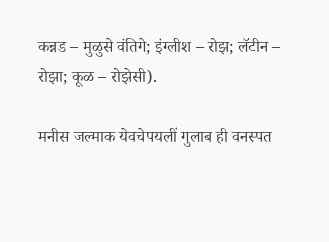कन्नड – मुळुसे वंतिगे; इंग्लीश – रोझ; लॅटीन – रोझा; कूळ – रोझेसी).

मनीस जल्माक येवचेपयलीं गुलाब ही वनस्पत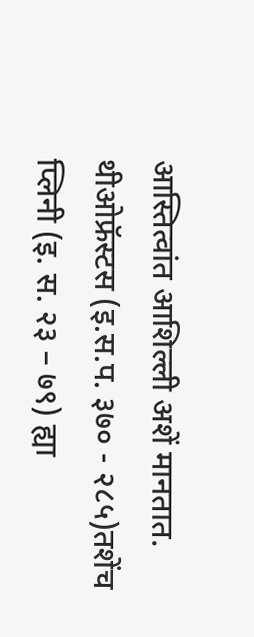आस्तित्वांत आशिल्ली अशें मानतात. थीओफ्रॅस्टस (इ.स.प. ३७० - २८५)तशेंच प्लिनी (इ. स. २३ – ७९) ह्या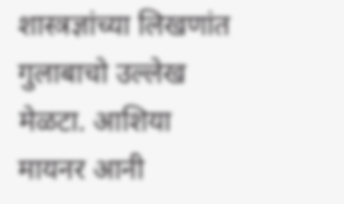शास्त्रज्ञांच्या लिखणांत गुलाबाचो उल्लेख मेळटा. आशिया मायनर आनी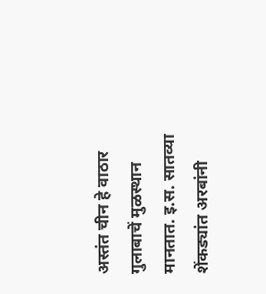अस्तंत चीन हे वाठार गुलाबाचें मुळस्थान मानतात. इ.स. सातव्या शेंकड्यांत अरबांनी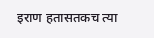इराण हतासतकच त्या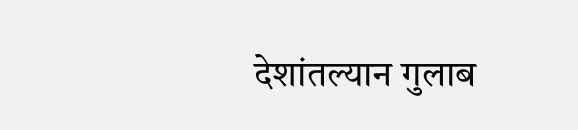देशांतल्यान गुलाब